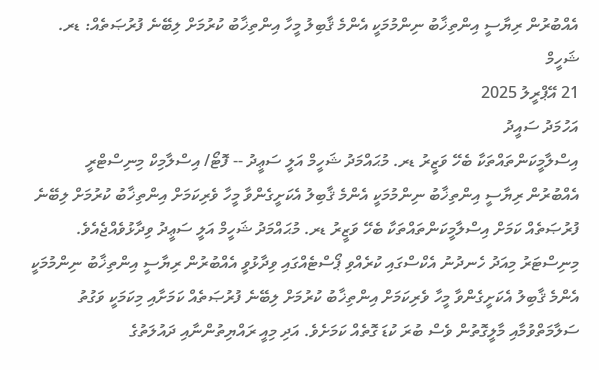އެއްބުރުން ރިޔާސީ އިންތިޚާބު ނިންމުމަކީ އެންމެ ޤާބިލު މީހާ އިންތިޚާބު ކުރުމަށް ލިބޭނެ ފުރުޞަތެއް: ޑރ. ޝަހީމް
21 އޭޕްރީލު 2025
އަހުމަދު ސައީދު
އިސްލާމީކަންތައްތަކާ ބެހޭ ވަޒީރު ޑރ. މުޙައްމަދު ޝަހީމް އަލީ ސަޢީދު -- ފޮޓޯ/ އިސްލާމިކް މިނިސްޓްރީ
އެއްބުރުން ރިޔާސީ އިންތިޚާބު ނިންމުމަކީ އެންމެ ޤާބިލު އެކަށީގެންވާ މީހާ ވެރިކަމަށް އިންތިޚާބު ކުރުމަށް ލިބޭނެ ފުރުޞަތެއް ކަމަށް އިސްލާމީކަންތައްތަކާ ބެހޭ ވަޒީރު ޑރ. މުޙައްމަދު ޝަހީމް އަލީ ސަޢީދު ވިދާޅުވެއްޖެއެވެ.
މިނިސްޓަރު މިއަދު ހެނދުނު އެކްސްގައި ކުރެއްވި ޕޯސްޓެއްގައި ވިދާޅުވީ އެއްބުރުން ރިޔާސީ އިންތިޚާބު ނިންމުމަކީ އެންމެ ޤާބިލު އެކަށީގެންވާ މީހާ ވެރިކަމަށް އިންތިޚާބު ކުރުމަށް ލިބޭނެ ފުރުޞަތެއް ކަމަށާއި މިކަމަކީ ވަގުތު ސަލާމަތްވުމާއި މާލީގޮތުން ވެސް ބުރަ ކުޑަ ގޮތެއް ކަމަށެވެ. އަދި މިއީ ރައްޔިތުންނާއި ދައުލަތުގެ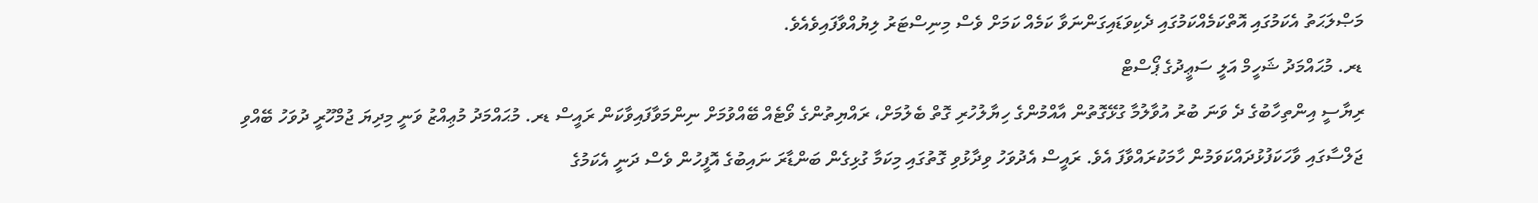މަޞްލަޙަތު އެކަމުގައި އޮތްކަމެއްކަމުގައި ދެކިވަޑައިގަންނަވާ ކަމެއް ކަމަށް ވެސް މިނިސްޓަރު ލިޔުއްވާފައިވެއެވެ.
ޑރ. މުޙައްމަދު ޝަހީމް އަލީ ސަޢީދުގެ ޕޯސްޓް
ރިޔާސީ އިންތިހާބުގެ ދެ ވަނަ ބުރު އުވާލުމާ ގުޅޭގޮތުން އާއްމުންގެ ހިޔާލުހުރި ގޮތް ބެލުމަށް، ރައްޔިތުންގެ ވޯޓެއް ބޭއްވުމަށް ނިންމަވާފައިވާކަން ރައީސް ޑރ. މުޙައްމަދު މުޢިއްޒު ވަނީ މިދިޔަ ޖުމްހޫރީ ދުވަހު ބޭއްވި ޖަލްސާގައި ވާހަކަފުޅުދައްކަވަމުން ހާމަކުރައްވާފަ އެވެ. ރައީސް އެދުވަހު ވިދާޅުވި ގޮތުގައި މިކަމާ ގުޅިގެން ބަންޑާރަ ނައިބުގެ އޮފީހުން ވެސް ދަނީ އެކަމުގެ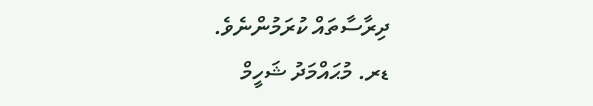ދިރާސާތައް ކުރަމުންނެވެ.
ޑރ. މުޙައްމަދު ޝަހީމް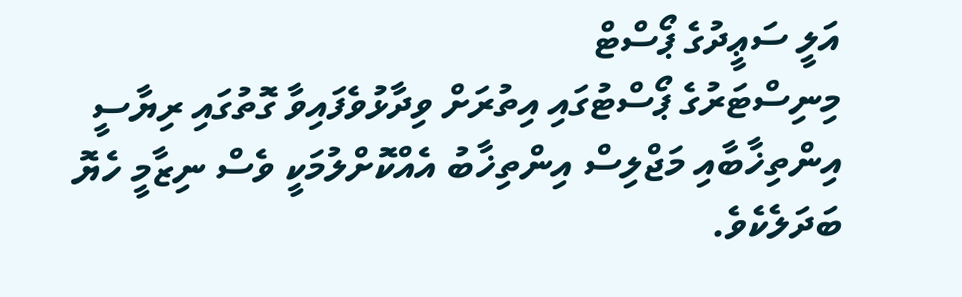އަލީ ސަޢީދުގެ ޕޯސްޓް
މިނިސްޓަރުގެ ޕޯސްޓުގައި އިތުރަށް ވިދާޅުވެފައިވާ ގޮތުގައި ރިޔާސީ އިންތިޚާބާއި މަޖްލިސް އިންތިޚާބު އެއްކޮށްލުމަކީ ވެސް ނިޒާމީ ހެޔޮ ބަދަލެކެވެ.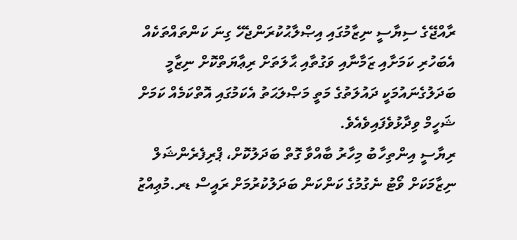ރާއްޖޭގެ ސިޔާސީ ނިޒާމުގައި އިޞްލާޙުކުރަންޖެހޭ ގިނަ ކަންތައްތަކެއް އެބަހުރި ކަމަށާއި ޒަމާނާއި ވަގުތާއި ޙާލަތަށް ރިޢާޔަތްކޮށް ނިޒާމީ ބަދަލުގެނައުމަކީ ދައުލަތުގެ މަތީ މަޞްލަޙަތު އެކަމުގައި އޮތްކަމެއް ކަމަށް ޝަހީމް ވިދާޅުވެފައިވެއެވެ.
ރިޔާސީ އިންތިހާބު މިހާރު ބާއްވާ ގޮތް ބަދަލުކޮށް، ޕްރިފެރެންޝަލް ނިޒާމަކަށް ވޯޓު ނެގުމުގެ ކަންކަން ބަދަލުކުރުމަށް ރައީސް ޑރ.މުޢިއްޒު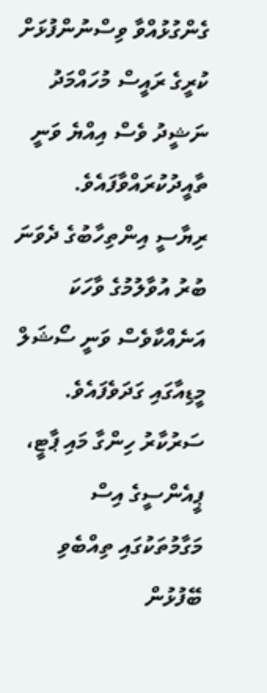ގެންގުޅުއްވާ ވިސްނުންފުޅަށް ކުރީގެ ރައީސް މުހައްމަދު ނަޝީދު ވެސް އިއްޔެ ވަނީ ތާއީދުކުރައްވާފައެވެ.
ރިޔާސީ އިންތިހާބުގެ ދެވަނަ ބުރު އުވާލުމުގެ ވާހަކަ އަނެއްކާވެސް ވަނީ ސޯޝަލް މީޑިއާގައި ގަދަވެފައެވެ. ސަރުކާރު ހިންގާ މައި ޕާޓީ، ޕީއެންސީގެ އިސް މަގާމުތަކުގައި ތިއްބެވި ބޭފުޅުން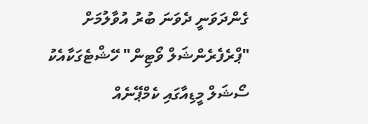ގެންދަވަނީ ދެވަނަ ބުރު އުވާލުމަށް "ޕްރެފެރެންޝަލް ވޯޓިން" ހޭޝްޓެގަކާއެކު ސޯޝަލް މީޑިއާގައި ކެމްޕޭނެއް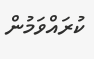ކުރައްވަމުން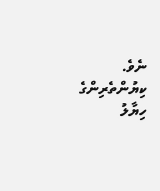ނެވެ.
ކިޔުންތެރިންގެ ހިޔާލު